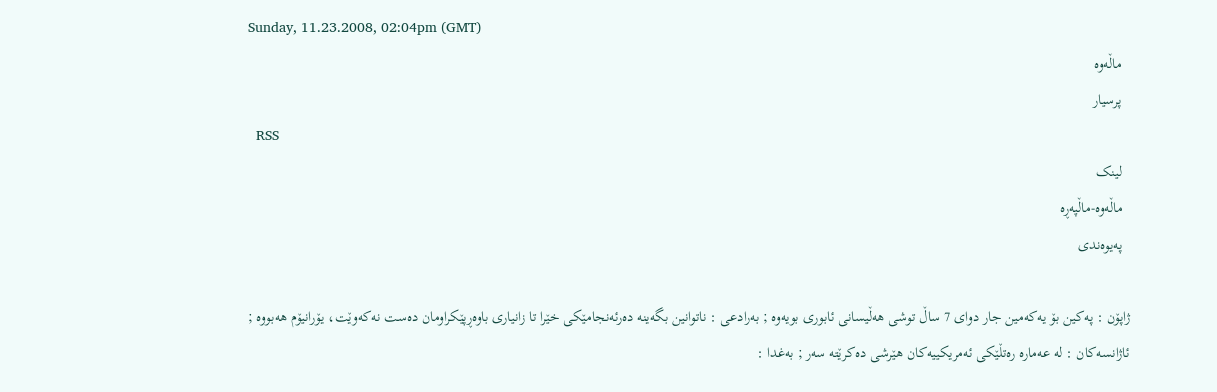Sunday, 11.23.2008, 02:04pm (GMT)
  ماڵه‌وه‌
  پرسیار
  RSS
  لینک
  ماڵه‌وه-ماڵپه‌ڕه‌‌
  په‌یوه‌ندی

ژاپۆن : په‌کین بۆ یه‌که‌مین جار دوای 7 ساڵ توشی هه‌ڵیسانی ئابوری بویه‌وه‌ ; به‌رادعی : ناتوانین بگه‌ینه‌ ده‌رئه‌نجامێکی خێرا تا زانیاری باوه‌ڕپێکراومان ده‌ست نه‌که‌وێت، یۆرانیۆم هه‌بووه‌ ; ئاژانسه‌کان : له‌ عه‌ماره‌ ره‌تڵێکی ئه‌مریکییه‌کان هێرشی ده‌کرێته‌ سه‌ر ; به‌غدا :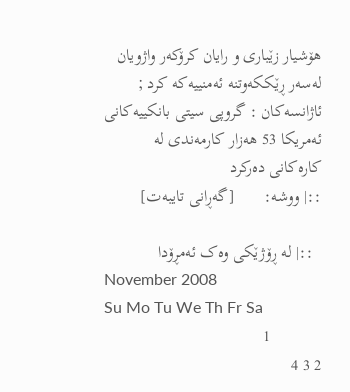هۆشیار زێباری و رایان کرۆکه‌ر واژویان له‌سه‌ر ڕێککه‌وتنه‌ ئه‌منییه‌که‌ کرد ; ئاژانسه‌کان : گروپی سیتی بانکییه‌کانی ئه‌مریکا 53 هه‌زار کارمه‌ندی له‌ کاره‌کانی ده‌رکرد
::| ووشه‌:       [گه‌ڕانی تایبه‌ت]

  ::| له‌ ڕۆژێکی وه‌ک ئه‌مڕۆدا
November 2008
Su Mo Tu We Th Fr Sa
            1
2 3 4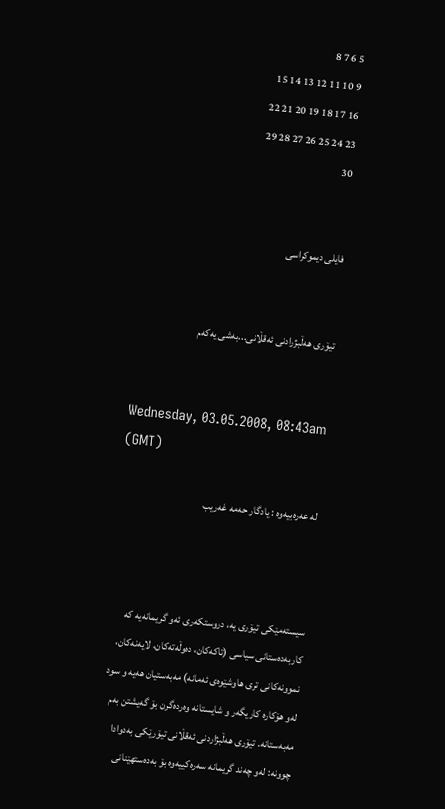5 6 7 8
9 10 11 12 13 14 15
16 17 18 19 20 21 22
23 24 25 26 27 28 29
30


فایلی دیموکراسی


تیۆری هه‌ڵبژرادنی ئه‌قڵانی...به‌شی یه‌که‌م


Wednesday, 03.05.2008, 08:43am (GMT)

له‌ عه‌ره‌بیه‌وه‌ : یادگار حه‌مه‌ غه‌ریب



سیسته‌مێكى تیۆرى یه‌، دروستكه‌رى ئه‌و گریمانه‌یه‌ كه‌ كاربه‌ده‌ستانى سیاسی (تاكه‌كان، ده‌وڵه‌ته‌كان، لایه‌نه‌كان، نموونه‌كانى ترى هاوشێوه‌ى ئه‌مانه‌) مه‌به‌ستیان هه‌یه‌ و سود له‌و هۆكاره‌ كاریگه‌ر و شایستانه‌ وه‌رده‌گرن بۆ گه‌یشتن به‌م مه‌به‌ستانه‌. تیۆرى هه‌ڵبژاردنى ئه‌قڵانى تیۆرێكى به‌دوادا چوونه‌: له‌و چه‌ند گریمانه‌ سه‌ره‌كییه‌وه‌ بۆ به‌ده‌ستهێنانى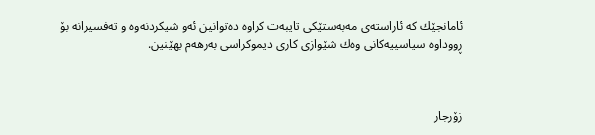ئامانجێك كه‌ ئاراسته‌ى مه‌به‌ستێكى تایبه‌ت كراوه‌ ده‌توانین ئه‌و شیكردنه‌وه‌ و ته‌فسیرانه‌ بۆ ڕووداوه‌ سیاسییه‌كانى وه‌ك شێوازى كارى دیموكراسی به‌رهه‌م بهێنین.



زۆرجار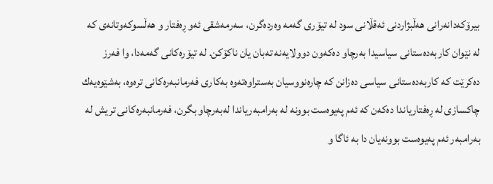بیرۆكه‌دانه‌رانى هه‌ڵبژاردنى ئه‌قڵانى سود له‌ تیۆرى گه‌مه‌ وه‌رده‌گرن، سه‌رمه‌شقى ئه‌و ڕه‌فتار و هه‌ڵسوكه‌وتانه‌ى كه‌ له‌ نێوان كاربه‌ده‌ستانى سیاسیدا به‌رچاو ده‌كه‌ون دوولایه‌نه‌ ته‌بان یان ناكۆكن. له‌ تیۆره‌كانى گه‌مه‌دا، وا فه‌رز ده‌كرێت كه‌ كاربه‌ده‌ستانى سیاسی ده‌زانن كه‌ چاره‌نووسیان به‌ستراوه‌ته‌وه‌ به‌كارى فه‌رمانبه‌ره‌كانى تره‌وه‌، به‌شێوه‌یه‌ك چاكسازى له‌ ڕه‌فتاریاندا ده‌كه‌ن كه‌ ئه‌م په‌یوه‌ست بوونه‌ له‌ به‌رامبه‌ریاندا له‌به‌رچاو بگرن، فه‌رمانبه‌ره‌كانى تریش له‌ به‌رامبه‌ر ئه‌م په‌یوه‌ست بوونه‌یان دا به‌ ئاگا و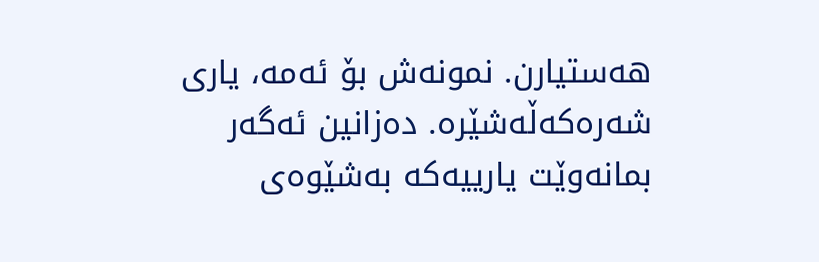هه‌ستیارن. نمونه‌ش بۆ ئه‌مه‌، یارى شه‌ره‌كه‌ڵه‌شێره‌. ده‌زانین ئه‌گه‌ر بمانه‌وێت یارییه‌كه‌ به‌شێوه‌ى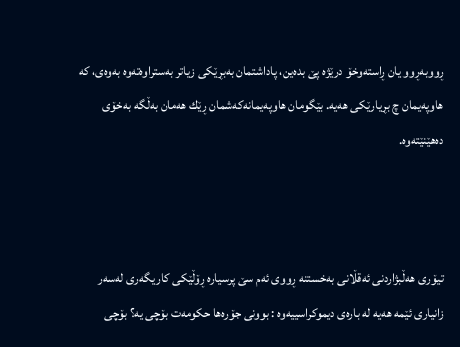ڕووبه‌ڕوو یان ڕاسته‌وخۆ درێژه‌ پێ بده‌ین، پاداشتمان به‌بڕێكى زیاتر به‌ستراوه‌ته‌وه‌ به‌وه‌ى، كه‌ هاوپه‌یمان چ بڕیارێكى هه‌یه‌. بێگومان هاوپه‌یمانه‌كه‌شمان ڕێك هه‌مان به‌ڵگه‌ به‌خۆى ده‌هێنێته‌وه‌.



تیۆرى هه‌ڵبژاردنى ئه‌قڵانى به‌خستنه‌ ڕووى ئه‌م سێ پرسیاره‌ ڕۆڵێكى كاریگه‌رى له‌سه‌ر زانیارى ئێمه‌ هه‌یه‌ له‌ باره‌ى دیموكراسییه‌وه‌ : بوونى جۆره‌ها حكومه‌ت بۆچى یه‌؟ بۆچى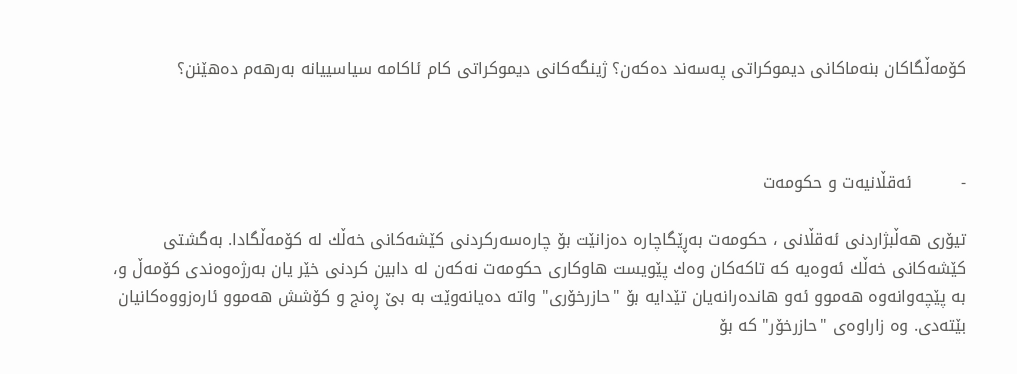كۆمه‌ڵگاكان بنه‌ماكانى دیموكراتى په‌سه‌ند ده‌كه‌ن؟ ژینگه‌كانى دیموكراتى كام ئاكامه‌ سیاسییانه‌ به‌رهه‌م ده‌هێنن؟



-         ئه‌قڵانیه‌ت و حكومه‌ت

تیۆرى هه‌ڵبژاردنى ئه‌قڵانى ، حكومه‌ت به‌ڕێگاچاره‌ ده‌زانێت بۆ چاره‌سه‌ركردنى كێشه‌كانى خه‌ڵك له‌ كۆمه‌ڵگادا. به‌گشتى كێشه‌كانى خه‌ڵك ئه‌وه‌یه‌ كه‌ تاكه‌كان وه‌ك پێویست هاوكارى حكومه‌ت نه‌كه‌ن له‌ دابین كردنى خێر یان به‌رژه‌وه‌ندى كۆمه‌ڵ و، به‌ پێچه‌وانه‌وه‌ هه‌موو ئه‌و هانده‌رانه‌یان تێدایه‌ بۆ "حازرخۆرى" واته‌ ده‌یانه‌وێت به‌ بێ ڕه‌نج و كۆشش هه‌موو ئاره‌زووه‌كانیان بێته‌دى. وه‌ زاراوه‌ى "حازرخۆر" كه‌ بۆ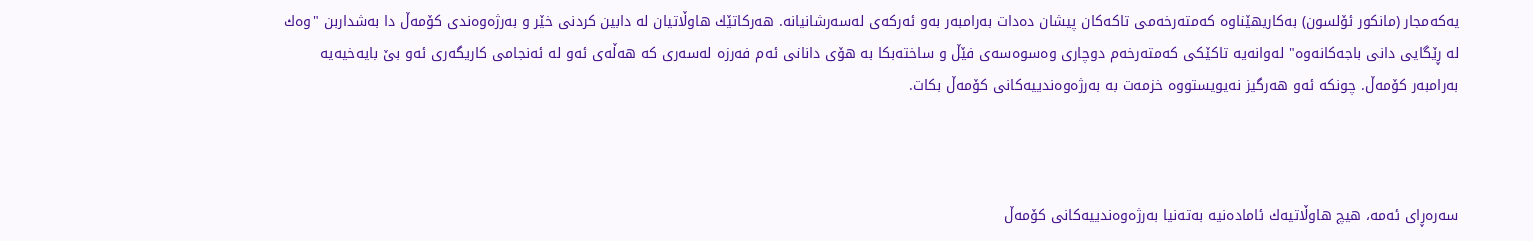یه‌كه‌مجار (مانكور ئۆلسون) به‌كاریهێناوه‌ كه‌مته‌رخه‌مى تاكه‌كان پیشان ده‌دات به‌رامبه‌ر به‌و ئه‌ركه‌ى له‌سه‌رشانیانه‌. هه‌ركاتێك هاوڵاتیان له‌ دابین كردنى خێر و به‌رژه‌وه‌ندى كۆمه‌ڵ دا به‌شداربن "وه‌ك له‌ ڕێگایى دانى باجه‌كانه‌وه‌" له‌وانه‌یه‌ تاكێكى كه‌مته‌رخه‌م دوچارى وه‌سوه‌سه‌ى فێڵ و ساخته‌بكا به‌ هۆى دانانى ئه‌م فه‌رزه‌ له‌سه‌رى كه‌ هه‌ڵه‌ى ئه‌و له‌ ئه‌نجامى كاریگه‌رى ئه‌و بێ بایه‌خیه‌یه‌ به‌رامبه‌ر كۆمه‌ڵ. چونكه‌ ئه‌و هه‌رگیز نه‌یویستووه‌ خزمه‌ت به‌ به‌رژه‌وه‌ندییه‌كانى كۆمه‌ڵ بكات.



سه‌ره‌ڕاى ئه‌مه‌، هیچ هاوڵاتیه‌ك ئاماده‌نیه‌ به‌ته‌نیا به‌رژه‌وه‌ندییه‌كانى كۆمه‌ڵ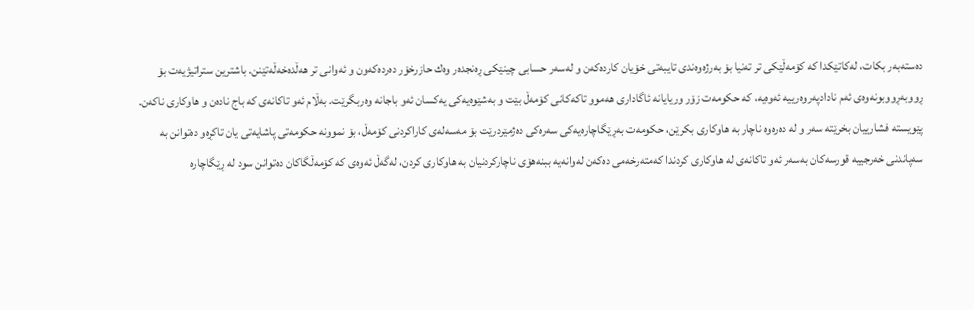ده‌سته‌به‌ر بكات، له‌كاتێكدا كه‌ كۆمه‌ڵێكى تر ته‌نیا بۆ به‌رژه‌وه‌ندى تایبه‌تى خۆیان كارده‌كه‌ن و له‌سه‌ر حسابی چینێكى ڕه‌نجده‌ر وه‌ك حازرخۆر ده‌رده‌كه‌ون و ئه‌وانى تر هه‌ڵده‌خه‌ڵه‌تێنن. باشترین ستراتیژیه‌ت بۆ ڕووبه‌ڕووبونه‌وه‌ى ئه‌م نادادپه‌روه‌رییه‌ ئه‌وه‌یه‌، كه‌ حكومه‌ت زۆر وریایانه‌ ئاگادارى هه‌موو تاكه‌كانى كۆمه‌ڵ بێت و به‌شێوه‌یه‌كى یه‌كسان ئه‌و باجانه‌ وه‌ربگرێت. به‌ڵام ئه‌و تاكانه‌ى كه‌ باج ناده‌ن و هاوكارى ناكه‌ن. پێویسته‌ فشارییان بخرێته‌ سه‌ر و له‌ ده‌ره‌وه‌ ناچار به‌ هاوكارى بكرێن، حكومه‌ت به‌ڕێگاچاره‌یه‌كى سه‌ره‌كى ده‌ژمێردرێت بۆ مه‌سه‌له‌ى كاراكردنى كۆمه‌ڵ، بۆ نموونه‌ حكومه‌تى پاشایه‌تى یان تاكڕه‌و ده‌توانن به‌ سه‌پاندنى خه‌رجییه‌ قورسه‌كان به‌سه‌ر ئه‌و تاكانه‌ى له‌ هاوكارى كردندا كه‌مته‌رخه‌مى ده‌كه‌ن له‌وانه‌یه‌ ببنه‌هۆى ناچاركردنیان به‌ هاوكارى كردن، له‌گه‌ڵ ئه‌وه‌ى كه‌ كۆمه‌ڵگاكان ده‌توانن سود له‌ ڕێگاچاره‌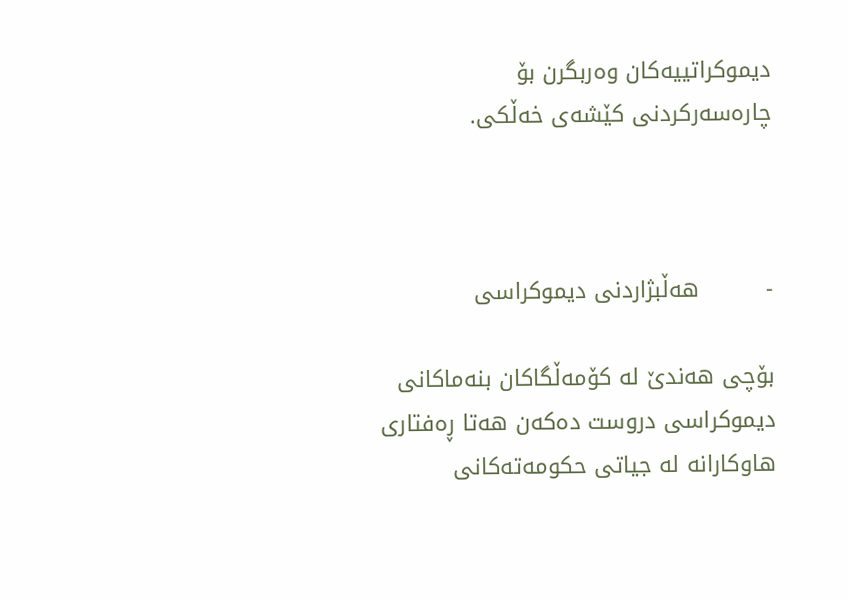دیموكراتییه‌كان وه‌ربگرن بۆ چاره‌سه‌ركردنى كێشه‌ى خه‌ڵكى.



-         هه‌ڵبژاردنى دیموكراسی

بۆچی هه‌ندێ له‌ كۆمه‌ڵگاكان بنه‌ماكانى دیموكراسی دروست ده‌كه‌ن هه‌تا ڕه‌فتارى هاوكارانه‌ له‌ جیاتى حكومه‌ته‌كانى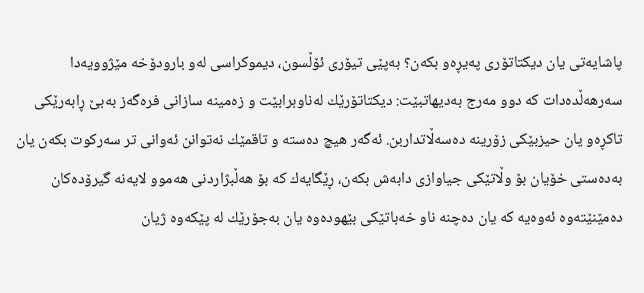پاشایه‌تى یان دیكتاتۆرى په‌یڕه‌و بكه‌ن؟ به‌پێی تیۆرى ئۆڵسون، دیموكراسی له‌و بارودۆخه‌ مێژوویه‌دا سه‌رهه‌ڵده‌دات كه‌ دوو مه‌رج به‌دیهاتبێت: دیكتاتۆرێك له‌ناوبرابێت و زه‌مینه‌ سازانى فره‌گه‌ز به‌بێ ڕابه‌رێكى تاكڕه‌و یان حیزبێكى زۆرینه‌ ده‌سه‌ڵاتداربن. ئه‌گه‌ر هیچ ده‌سته‌ و تاقمێك نه‌توانن ئه‌وانى تر سه‌ركوت بكه‌ن یان به‌ده‌ستى خۆیان بۆ وڵاتێكى جیاوازى دابه‌ش بكه‌ن، ڕێگایه‌ك كه‌ بۆ هه‌ڵبژاردنى هه‌موو لایه‌نه‌ گیرۆده‌كان ده‌مێنێته‌وه‌ ئه‌وه‌یه‌ كه‌ یان ده‌چنه‌ ناو خه‌باتێكى بێهوده‌وه‌ یان به‌جۆرێك له‌ پێكه‌وه‌ ژیان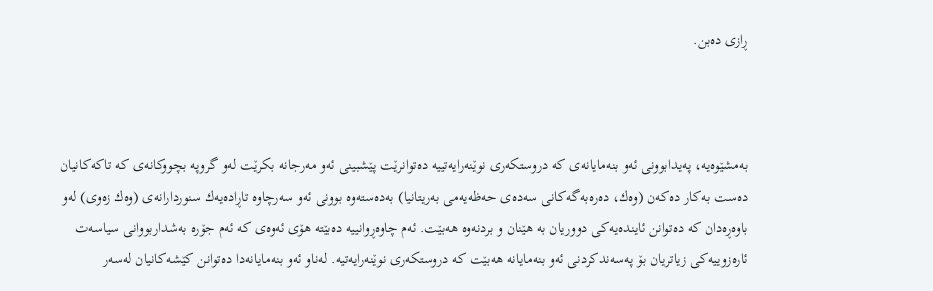ڕازى ده‌بن.



به‌مشێوه‌یه‌، په‌یدابوونى ئه‌و بنه‌مایانه‌ى كه‌ دروستكه‌رى نوێنه‌رایه‌تییه‌ ده‌توانرێت پێشبینى ئه‌و مه‌رجانه‌ بكرێت له‌و گروپه‌ بچووكانه‌ى كه‌ تاكه‌كانیان ده‌ست به‌كار ده‌كه‌ن (وه‌ك، ده‌ره‌به‌گه‌كانى سه‌ده‌ى حه‌ظه‌یه‌مى به‌ریتانیا) به‌ده‌سته‌وه‌ بوونى ئه‌و سه‌رچاوه‌ تاڕاده‌یه‌ك سنوردارانه‌ى (وه‌ك زه‌وى) له‌و باوه‌ڕه‌دان كه‌ ده‌توانن ئاینده‌یه‌كى دووریان به‌ هێنان و بردنه‌وه‌ هه‌بێت. ئه‌م چاوه‌ڕوانییه‌ ده‌بێته‌ هۆى ئه‌وه‌ى كه‌ ئه‌م جۆره‌ به‌شداربووانى سیاسه‌ت ئاره‌زوییه‌كى زیاتریان بۆ په‌سه‌ندكردنى ئه‌و بنه‌مایانه‌ هه‌بێت كه‌ دروستكه‌رى نوێنه‌رایه‌تیه‌. له‌ناو ئه‌و بنه‌مایانه‌دا ده‌توانن كێشه‌كانیان له‌سه‌ر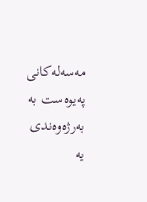مه‌سه‌له‌كانى په‌یوه‌ست به‌ به‌رژه‌وه‌ندى یه‌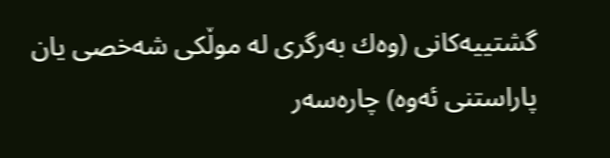گشتییه‌كانى (وه‌ك به‌رگرى له‌ موڵكى شه‌خصى یان پاراستنى ئه‌وه‌) چاره‌سه‌ر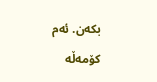بكه‌ن. ئه‌م كۆمه‌ڵه‌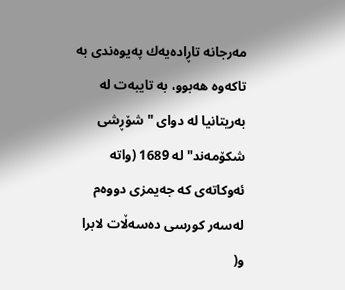مه‌رجانه‌ تاڕاده‌یه‌ك په‌یوه‌ندى به‌ تاكه‌وه‌ هه‌بوو، به‌ تایبه‌ت له‌ به‌ریتانیا له‌ دواى "شۆڕشی شكۆمه‌ند" له‌ 1689 (واته‌ ئه‌وكاته‌ى كه‌ جه‌یمزى دووه‌م له‌سه‌ر كورسی ده‌سه‌ڵات لابرا و(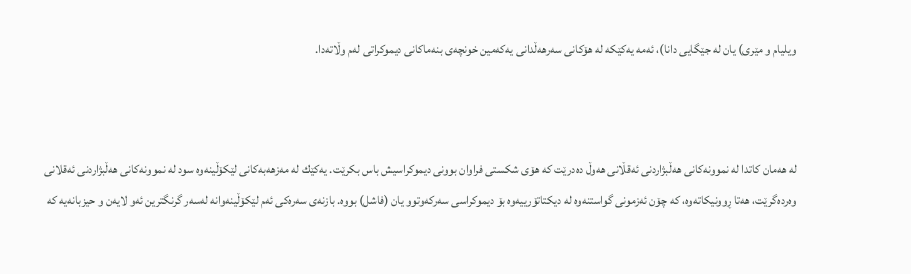ویلیام و مێرى) یان له‌ جێگایی دانا)، ئه‌مه‌ یه‌كێكه‌ له‌ هۆكانى سه‌رهه‌ڵدانى یه‌كه‌مین خونچه‌ى بنه‌ماكانى دیموكراتى له‌م وڵاته‌دا.



له‌ هه‌مان كاتدا له‌ نموونه‌كانى هه‌ڵبژاردنى ئه‌قڵانی هه‌وڵ ده‌درێت كه‌ هۆى شكستى فراوان بوونى دیموكراسیش باس بكرێت. یه‌كێك له‌ مه‌زهه‌به‌كانى لێكۆڵینه‌وه‌ سود له‌ نموونه‌كانى هه‌ڵبژاردنى ئه‌قلانى وه‌رده‌گرێت، هه‌تا ڕوونیكاته‌وه، ‌كه‌ چۆن ئه‌زمونى گواستنه‌وه‌ له‌ دیكتاتۆرییه‌وه‌ بۆ دیموكراسی سه‌ركه‌وتوو یان (فاشل) بووه‌. بازنه‌ى سه‌ره‌كى ئه‌م لێكۆڵینه‌وانه‌ له‌سه‌ر گرنگترین ئه‌و لایه‌ن و حیزبانه‌یه‌ كه‌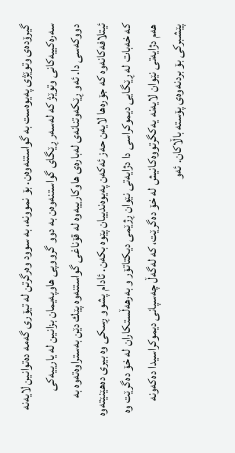گیرۆده‌ى وتوێژى په‌یوه‌ست به‌ گواستنه‌وه‌ن. بۆ نموونه‌، به‌ سوود وه‌رگرتن له‌ تیۆرى گه‌مه‌ ده‌توانین لایه‌نه‌ سه‌ره‌كییه‌كانى وتوێژ كه‌ له‌سه‌ر ڕێگای گواستنه‌وه‌ن به‌ دوو گرووپی هاوپه‌یمان بزانین له‌ یارییه‌كى دووكه‌سی دا. ئه‌و ڕێكه‌وتنانه‌ى له‌باره‌ى هاوكارییه‌وه‌ له‌ قۆناغى گواستنه‌وه‌ پێك دێن به‌ستراوه‌ته‌وه‌ به‌ ئیتلافه‌كانه‌وه‌ كه‌ جۆره‌ها لایه‌ن حه‌ز ئه‌كه‌ن په‌یوه‌ندییان پێوه‌ بكه‌ن. ئادام پشوو ڕسكى وه‌ بیری ده‌هێنێته‌وه‌ كه‌ خه‌بات له‌ ڕێگایی دیموكراسی دا دژایه‌تى نێوان ڕژێمى دیكتاتۆر و به‌رهه‌ڵستكاران له‌ خۆ ده‌گرێت وه‌ هه‌م دژایه‌تى نێوان لایه‌نه‌ یه‌كگرتووه‌كانیش له‌ خۆ ده‌گرێت، كه‌ له‌گه‌ڵ چه‌سپانى دیموكراسیدا ده‌كه‌ونه‌ پێشبركى بۆ بردنه‌وه‌ى پۆسته‌ باڵاكان. ئه‌و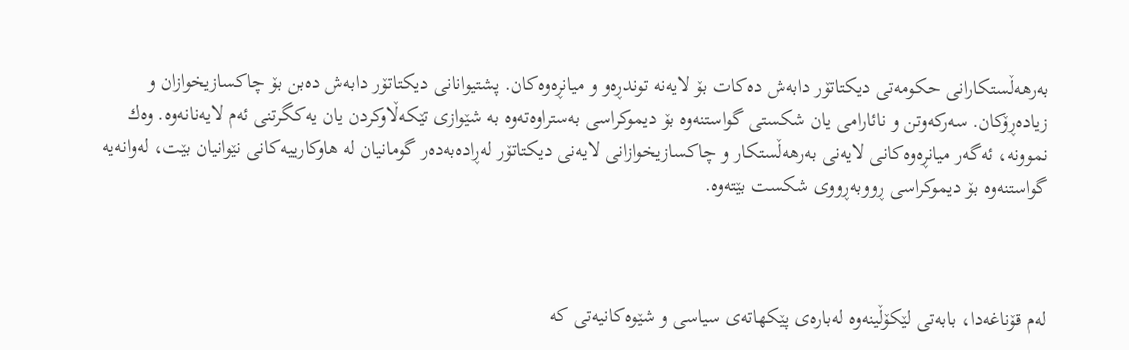به‌رهه‌ڵستكارانى حكومه‌تى دیكتاتۆر دابه‌ش ده‌كات بۆ لایه‌نه‌ توندڕه‌و و میانڕه‌وه‌كان. پشتیوانانى دیكتاتۆر دابه‌ش ده‌بن بۆ چاكسازیخوازان و زیاده‌ڕۆكان. سه‌ركه‌وتن و نائارامى یان شكستى گواستنه‌وه‌ بۆ دیموكراسی به‌ستراوه‌ته‌وه‌ به‌ شێوازى تێكه‌ڵاوكردن یان یه‌كگرتنى ئه‌م لایه‌نانه‌وه‌. وه‌ك نموونه‌، ئه‌گه‌ر میانڕه‌وه‌كانى لایه‌نى به‌رهه‌ڵستكار و چاكسازیخوازانى لایه‌نى دیكتاتۆر له‌ڕاده‌به‌ده‌ر گومانیان له‌ هاوكارییه‌كانى نێوانیان بێت، له‌وانه‌یه‌ گواستنه‌وه‌ بۆ دیموكراسی ڕووبه‌ڕووى شكست بێته‌وه‌.



له‌م قۆناغه‌دا، بابه‌تى لێكۆڵینه‌وه‌ له‌باره‌ى پێكهاته‌ى سیاسی و شێوه‌كانیه‌تى كه‌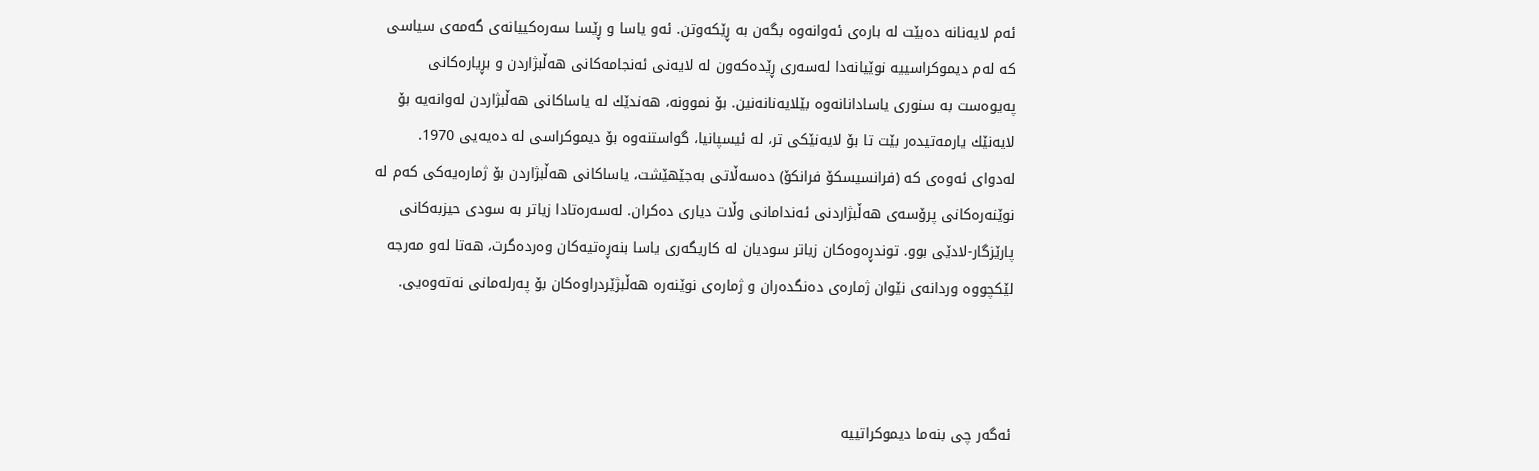ئه‌م لایه‌نانه‌ ده‌بێت له‌ باره‌ى ئه‌وانه‌وه‌ بگه‌ن به‌ ڕێكه‌وتن. ئه‌و یاسا و ڕێسا سه‌ره‌كییانه‌ى گه‌مه‌ى سیاسی كه‌ له‌م دیموكراسییه‌ نوێیانه‌دا له‌سه‌رى ڕێده‌كه‌ون له‌ لایه‌نى ئه‌نجامه‌كانى هه‌ڵبژاردن و بڕیاره‌كانى په‌یوه‌ست به‌ سنورى یاسادانانه‌وه‌ بێلایه‌نانه‌نین. بۆ نموونه‌، هه‌ندێك له‌ یاساكانى هه‌ڵبژاردن له‌وانه‌یه‌ بۆ لایه‌نێك یارمه‌تیده‌ر بێت تا بۆ لایه‌نێكى تر، له‌ ئیسپانیا، گواستنه‌وه‌ بۆ دیموكراسی له‌ ده‌یه‌یی 1970. له‌دواى ئه‌وه‌ى كه‌ (فرانسیسكۆ فرانكۆ) ده‌سه‌ڵاتى به‌جێهێشت، یاساكانى هه‌ڵبژاردن بۆ ژماره‌یه‌كى كه‌م له‌ نوێنه‌ره‌كانى پرۆسه‌ى هه‌ڵبژاردنى ئه‌ندامانى وڵات دیارى ده‌كران. له‌سه‌ره‌تادا زیاتر به‌ سودى حیزبه‌كانى پارێزگار-لادێى بوو. توندڕه‌وه‌كان زیاتر سودیان له‌ كاریگه‌رى یاسا بنه‌ڕه‌تیه‌كان وه‌رده‌گرت، هه‌تا له‌و مه‌رجه‌ لێكچووه‌ وردانه‌ى نێوان ژماره‌ى ده‌نگده‌ران و ژماره‌ى نوێنه‌ره‌ هه‌ڵبژێردراوه‌كان بۆ په‌رله‌مانى نه‌ته‌وه‌یی.



ئه‌گه‌ر چی بنه‌ما دیموكراتییه‌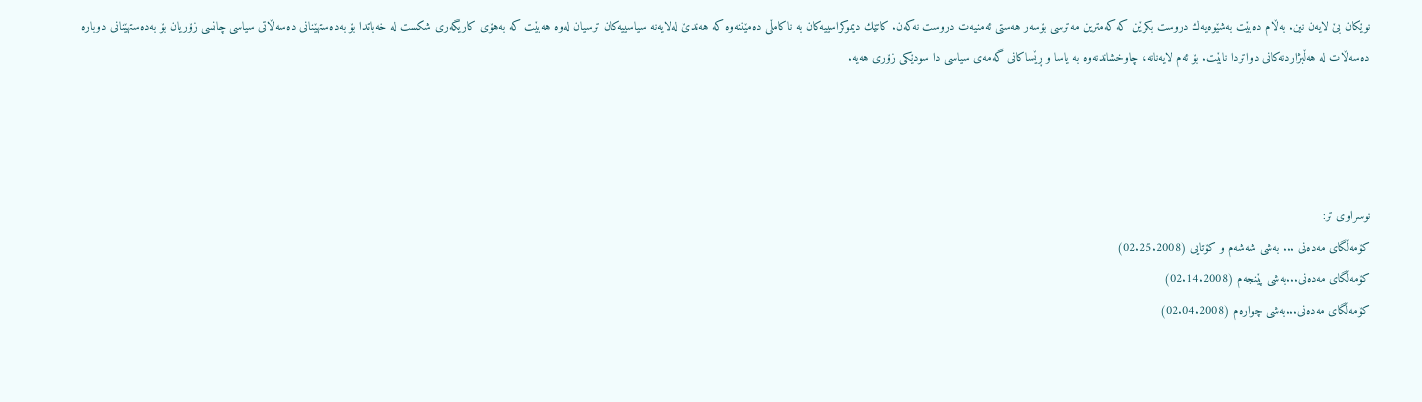نوێكان بێ لایه‌ن نین. به‌ڵام ده‌بێت به‌شێوه‌یه‌ك دروست بكرێن كه‌ كه‌مترین مه‌ترسی بۆسه‌ر هه‌ستى ئه‌منیه‌ت دروست نه‌كه‌ن. كاتێك دیموكراسییه‌كان به‌ ناكامڵى ده‌مێننه‌وه‌ كه‌ هه‌ندێ له‌لایه‌نه‌ سیاسییه‌كان ترسیان له‌وه‌ هه‌بێت كه‌ به‌هۆى كاریگه‌رى شكست له‌ خه‌باتدا بۆ به‌ده‌ستهێنانى ده‌سه‌ڵاتى سیاسی چانسی زۆریان بۆ به‌ده‌ستهێنانى دوباره‌ ده‌سه‌ڵات له‌ هه‌ڵبژاردنه‌كانى دواتردا نابێت. بۆ ئه‌م لایه‌نانه‌، چاوخشاندنه‌وه‌ به‌ یاسا و ڕێساكانى گه‌مه‌ى سیاسی دا سودێكى زۆرى هه‌یه‌.




نوسراوی تر:
کۆمه‌ڵگای مه‌ده‌نی ... به‌شی شه‌شه‌م و کۆتایی (02.25.2008)
کۆمه‌ڵگای مه‌ده‌نی...به‌شی پێنجه‌م (02.14.2008)
کۆمه‌ڵگای مه‌ده‌نی...به‌شی چواره‌م (02.04.2008)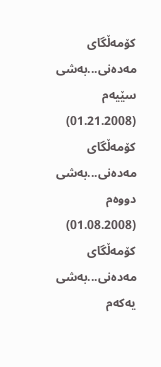کۆمه‌ڵگای مه‌ده‌نی...به‌شی سێیه‌م (01.21.2008)
کۆمه‌ڵگای مه‌ده‌نی...به‌شی دووه‌م (01.08.2008)
کۆمه‌ڵگای مه‌ده‌نی...به‌شی یه‌که‌م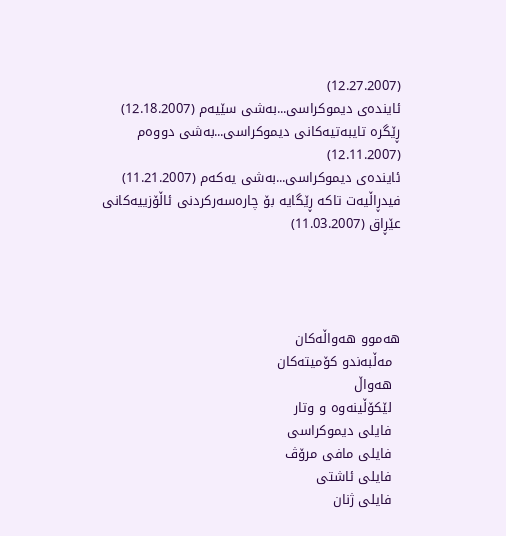(12.27.2007)
ئاینده‌ی دیموکراسی...به‌شی سێیه‌م (12.18.2007)
ڕێگره‌ تایبه‌تیه‌کانی دیموکراسی...به‌شی دووه‌م (12.11.2007)
ئاینده‌ی دیموکراسی...به‌شی یه‌که‌م (11.21.2007)
فیدڕاڵیه‌ت تاکه‌ ڕێگایه‌ بۆ چاره‌سه‌رکردنی ئاڵۆزییه‌کانی عێڕاق (11.03.2007)




هه‌موو هه‌واڵه‌کان
  مه‌ڵبه‌ندو کۆمیته‌کان
  هه‌واڵ
  لێکۆڵینه‌وه‌ و وتار
  فایلی دیموکراسی
  فایلی مافی مرۆڤ
  فایلی ئاشتی
  فایلی ژنان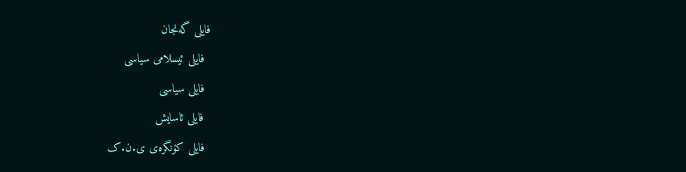فایلی گه‌نجان
  فایلی ئیسلامی سیاسی
  فایلی‌‌ سیاسی
  فایلی ئاسایش
  فایلی کۆنگره‌ی ی.ن.ک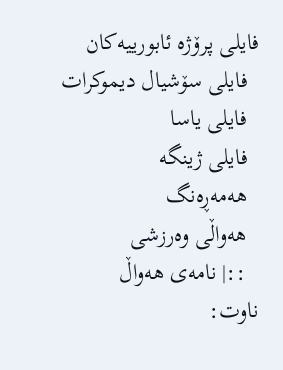فایلی پرۆژه‌ ئابورییه‌کان
  فایلی سۆشیال دیموکرات
  فایلی یاسا
  فایلی ژینگه‌
  هه‌مه‌ڕه‌نگ
  هه‌واڵی وه‌رزشی
  ::| نامه‌ی هه‌واڵ
ناوت: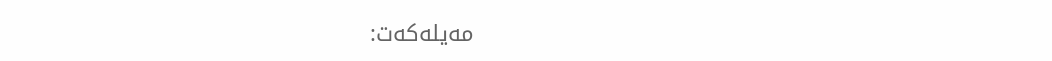مه‌یله‌که‌ت: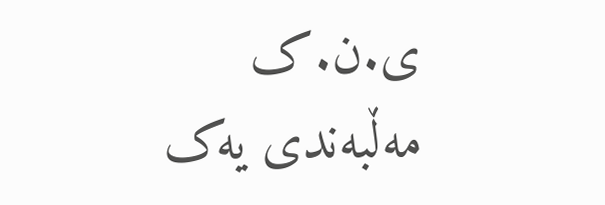ی.ن.ک مه‌ڵبه‌ندی یه‌ک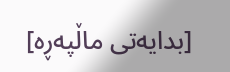[بدایه‌تی ماڵپه‌ڕه‌]